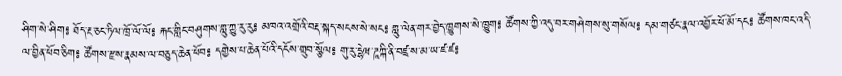ཤིག་སེ་ཤིག༔ ཐོད་རྔ་ཅང་ཏིལ་ཁྲོ་ལོ་ལོ༔ རྐང་གླིང་བཤུགས་གླུ་ཀྱུ་རུ་རུ༔ མཁའ་འགྲོའི་བརྡ་སྐད་སངས་སེ་སང༔ གླུ་ལེན་གར་བྱེད་ཁྱུགས་སེ་ཁྱུག༔ ཚོགས་ཀྱི་འདུ་བར་གཤེགས་སུ་གསོལ༔ དམ་གཙང་རྣལ་འབྱོར་ཕོ་མོ་དང༔ ཚོགས་ཁང་འདི་ལ་བྱིན་ཕོབ་ཅིག༔ ཚོགས་རྫས་རྣམས་ལ་བཅུད་ཆེན་ཕོབ༔ དགྱེས་པ་ཆེན་པོའི་དངོས་གྲུབ་སྩོལ༔ གུ་རུ་དྷེཝ་ཌཱཀྐི་ནི་བཛྲ་ས་མ་ཡ་ཛ་ཛ༔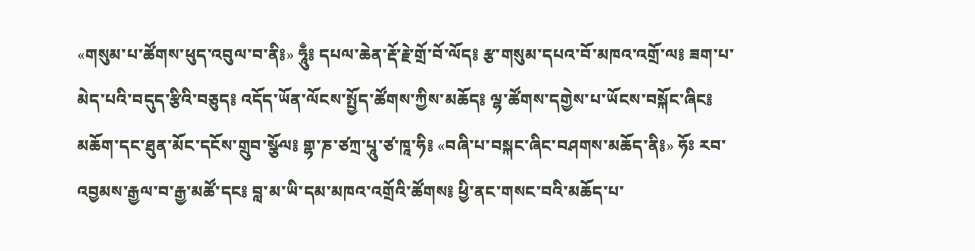«གསུམ་པ་ཚོགས་ཕུད་འབུལ་བ་ནི༔» ཧཱུྃ༔ དཔལ་ཆེན་རྡོ་རྗེ་གྲོ་བོ་ལོད༔ རྩ་གསུམ་དཔའ་བོ་མཁའ་འགྲོ་ལ༔ ཟག་པ་མེད་པའི་བདུད་རྩིའི་བཅུད༔ འདོད་ཡོན་ལོངས་སྤྱོད་ཚོགས་ཀྱིས་མཆོད༔ ལྷ་ཚོགས་དགྱེས་པ་ཡོངས་བསྐོང་ཞིང༔ མཆོག་དང་ཐུན་མོང་དངོས་གྲུབ་སྩོལ༔ གྷ་ཎ་ཙཀྲ་པཱུ་ཙ་ཁཱ་ཧི༔ «བཞི་པ་བསྐང་ཞིང་བཤགས་མཆོད་ནི༔» ཧོཿ རབ་འབྱམས་རྒྱལ་བ་རྒྱ་མཚོ་དང༔ བླ་མ་ཡི་དམ་མཁའ་འགྲོའི་ཚོགས༔ ཕྱི་ནང་གསང་བའི་མཆོད་པ་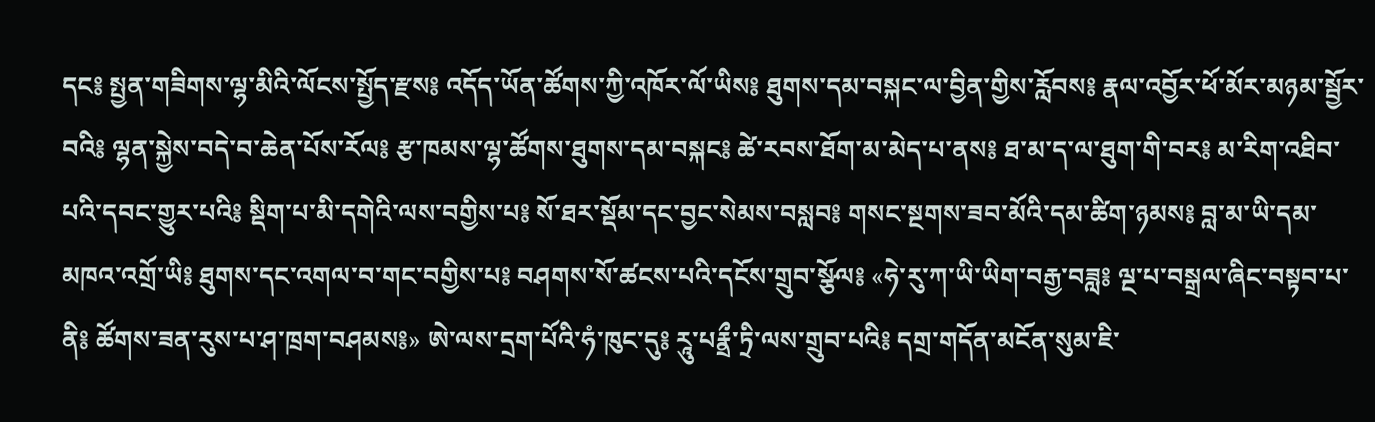དང༔ སྤྱན་གཟིགས་ལྷ་མིའི་ལོངས་སྤྱོད་རྫས༔ འདོད་ཡོན་ཚོགས་ཀྱི་འཁོར་ལོ་ཡིས༔ ཐུགས་དམ་བསྐང་ལ་བྱིན་གྱིས་རློབས༔ རྣལ་འབྱོར་ཕོ་མོར་མཉམ་སྦྱོར་བའི༔ ལྷན་སྐྱེས་བདེ་བ་ཆེན་པོས་རོལ༔ རྩ་ཁམས་ལྷ་ཚོགས་ཐུགས་དམ་བསྐང༔ ཚེ་རབས་ཐོག་མ་མེད་པ་ནས༔ ཐ་མ་ད་ལ་ཐུག་གི་བར༔ མ་རིག་འཐིབ་པའི་དབང་གྱུར་པའི༔ སྡིག་པ་མི་དགེའི་ལས་བགྱིས་པ༔ སོ་ཐར་སྡོམ་དང་བྱང་སེམས་བསླབ༔ གསང་སྔགས་ཟབ་མོའི་དམ་ཚིག་ཉམས༔ བླ་མ་ཡི་དམ་མཁའ་འགྲོ་ཡི༔ ཐུགས་དང་འགལ་བ་གང་བགྱིས་པ༔ བཤགས་སོ་ཚངས་པའི་དངོས་གྲུབ་སྩོལ༔ «ཧེ་རུ་ཀ་ཡི་ཡིག་བརྒྱ་བཟླ༔ ལྔ་པ་བསྒྲལ་ཞིང་བསྟབ་པ་ནི༔ ཚོགས་ཟན་རུས་པ་ཤ་ཁྲག་བཤམས༔» ཨེ་ལས་དྲག་པོའི་ཧཾ་ཁུང་དུ༔ རཱུ་པརྣྲྀ་ཏྲི་ལས་གྲུབ་པའི༔ དགྲ་གདོན་མངོན་སུམ་ཇི་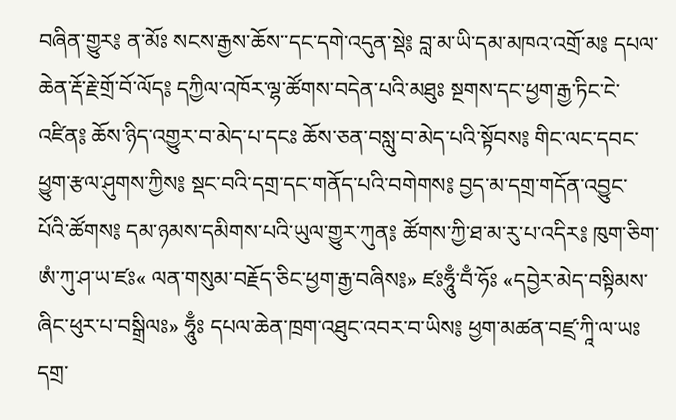བཞིན་གྱུར༔ ན་མོཿ སངས་རྒྱས་ཆོས་་དང་དགེ་འདུན་སྡེ༔ བླ་མ་ཡི་དམ་མཁའ་འགྲོ་མ༔ དཔལ་ཆེན་རྡོ་རྗེ་གྲོ་བོ་ལོད༔ དཀྱིལ་འཁོར་ལྷ་ཚོགས་བདེན་པའི་མཐུཿ སྔགས་དང་ཕྱག་རྒྱ་ཏིང་ངེ་འཛིན༔ ཆོས་ཉིད་འགྱུར་བ་མེད་པ་དངཿ ཆོས་ཅན་བསླུ་བ་མེད་པའི་སྟོབས༔ གིང་ལང་དབང་ཕྱུག་རྩལ་ཤུགས་ཀྱིས༔ སྡང་བའི་དགྲ་དང་གནོད་པའི་བགེགས༔ བྱད་མ་དགྲ་གདོན་འབྱུང་པོའི་ཚོགས༔ དམ་ཉམས་དམིགས་པའི་ཡུལ་གྱུར་ཀུན༔ ཚོགས་ཀྱི་ཐ་མ་རུ་པ་འདིར༔ ཁུག་ཅིག་ཨཾ་ཀུ་ཤ་ཡ་ཛཿ« ལན་གསུམ་བརྗོད་ཅིང་ཕྱག་རྒྱ་བཞིས༔» ཛཿཧཱུྃ་བྃ་ཧོཿ «དབྱེར་མེད་བསྟིམས་ཞིང་ཕུར་པ་བསྒྲིལཿ» ཧཱུྃཿ དཔལ་ཆེན་ཁྲག་འཐུང་འབར་བ་ཡིས༔ ཕྱག་མཚན་བཛྲ་ཀཱི་ལ་ཡཿ དགྲ་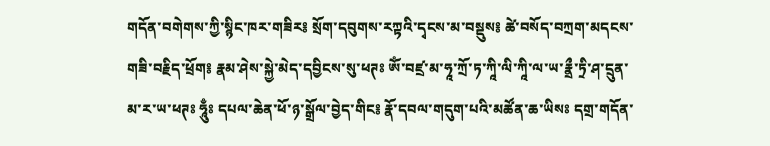གདོན་བགེགས་ཀྱི་སྙིང་ཁར་གཟིར༔ སྲོག་དབུགས་རཀྟའི་དྭངས་མ་བསྡུས༔ ཚེ་བསོད་བཀྲག་མདངས་གཟི་བརྗིད་ཕྲོག༔ རྣམ་ཤེས་སྐྱེ་མེད་དབྱིངས་སུ་ཕཊཿ ཨོཾ་བཛྲ་མ་ཧཱ་ཀྲོ་ཏ་ཀཱི་ལི་ཀཱི་ལ་ཡ་རྣྲྀ་ཏྲི་ཤ་དྲུན་མ་ར་ཡ་ཕཊཿ ཧཱུྃཿ དཔལ་ཆེན་ཕོ་ཉ་སྒྲོལ་བྱེད་གིང༔ རྣོ་དབལ་གདུག་པའི་མཚོན་ཆ་ཡིསཿ དགྲ་གདོན་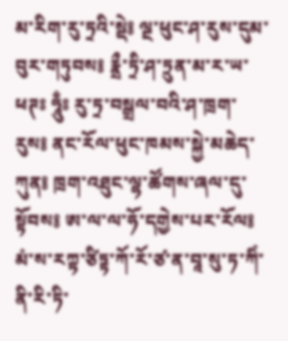མ་རིག་རུ་ཏྲའི་སྡེ༔ ལྔ་ཕུང་ཤ་རུས་དུམ་བུར་གཏུབས༔ རྣྲྀ་ཏྲི་ཤ་ཏྲུན་མ་ར་ཡ་ཕཊཿ ཧཱུྃཿ རུ་ཏྲ་བསྒྲལ་བའི་ཤ་ཁྲག་རུས༔ ནང་རོལ་ཕུང་ཁམས་སྐྱེ་མཆེད་ཀུན༔ ཁྲག་འཐུང་ལྷ་ཚོགས་ཞལ་དུ་སྟོབས༔ ཨ་ལ་ལ་ཧོ་དགྱེས་པར་རོལ༔ མཾ་ས་རཀྟ་ཙིཏྟ་ཀོ་རོ་ཙ་ན་བཱ་སུ་ཏ་ཀིཾ་ནི་རི་ཏི་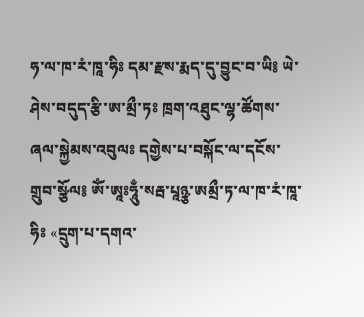ཧ་ལ་ཁ་རཾ་ཁཱ་ཧིཿ དམ་རྫས་རྨད་དུ་བྱུང་བ་ཡི༔ ཡེ་ཤེས་བདུད་རྩི་ཨ་མྲྀ་ཏཿ ཁྲག་འཐུང་ལྷ་ཚོགས་ཞལ་སྐྱེམས་འབུལཿ དགྱེས་པ་བསྐོང་ལ་དངོས་གྲུབ་སྩོལ༔ ཨོཾ་ཨཱཿཧཱུྃ་སརྦ་པཱཉྩ་ཨམྲྀ་ཏ་ལ་ཁ་རཾ་ཁཱ་ཧིཿ «དྲུག་པ་དགའ་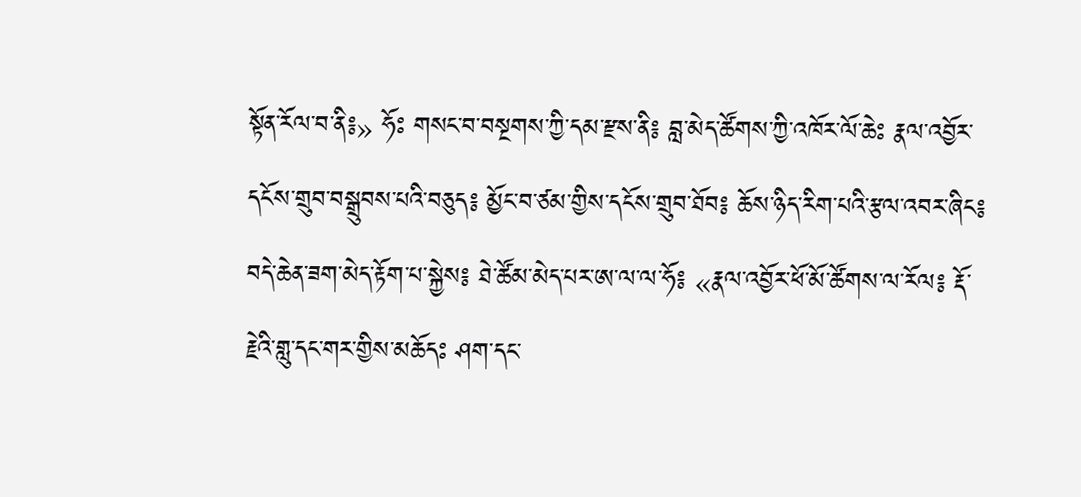སྟོན་རོལ་བ་ནི༔» ཧོཿ གསང་བ་བསྔགས་ཀྱི་དམ་རྫས་ནི༔ བླ་མེད་ཚོགས་ཀྱི་འཁོར་ལོ་ཆེཿ རྣལ་འབྱོར་དངོས་གྲུབ་བསྒྲུབས་པའི་བཅུད༔ མྱོང་བ་ཙམ་གྱིས་དངོས་གྲུབ་ཐོབ༔ ཆོས་ཉིད་རིག་པའི་རྩལ་འབར་ཞིང༔ བདེ་ཆེན་ཟག་མེད་རྟོག་པ་སྐྱེས༔ ཐེ་ཚོམ་མེད་པར་ཨ་ལ་ལ་ཧོ༔ «རྣལ་འབྱོར་ཕོ་མོ་ཚོགས་ལ་རོལ༔ རྡོ་རྗེའི་གླུ་དང་གར་གྱིས་མཆོདཿ ཤག་དང་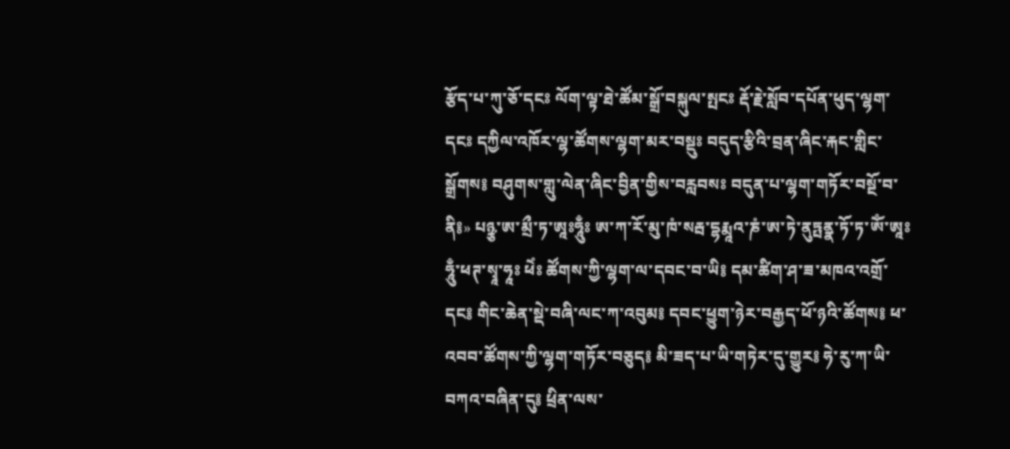རྩོད་པ་ཀུ་ཅོ་དངཿ ལོག་ལྟ་ཐེ་ཚོམ་སྒྲོ་བསྐུལ་སྤངཿ རྡོ་རྗེ་སློབ་དཔོན་ཕུད་ལྷག་དངཿ དཀྱིལ་འཁོར་ལྷ་ཚོགས་ལྷག་མར་བསྡུཿ བདུད་རྩིའི་བྲན་ཞིང་རྐང་གླིང་སྒྲོགས༔ བཤུགས་གླུ་ལེན་ཞིང་བྱིན་གྱིས་བརླབསཿ བདུན་པ་ལྷག་གཏོར་བསྔོ་བ་ནི༔» པཉྩ་ཨ་མྲྀ་ཏ་ཨཱཿཧཱུྃཿ ཨ་ཀ་རོ་མུ་ཁཾ་སརྦ་དྷརྨཱའ་ཎཾ་ཨ་ཏེ་ནུཏྤནྣ་ཏོ་ཏ་ཨོཾ་ཨཱཿཧཱུྃ་ཕཊ་སྭཱ་ཧཱཿ ཕེཾཿ ཚོགས་ཀྱི་ལྷག་ལ་དབང་བ་ཡི༔ དམ་ཚིག་ཤ་ཟ་མཁའ་འགྲོ་དང༔ གིང་ཆེན་སྡེ་བཞི་ལང་ཀ་འབུམ༔ དབང་ཕྱུག་ཉེར་བརྒྱད་ཕོ་ཉའི་ཚོགས༔ ཕ་འབབ་ཚོགས་ཀྱི་ལྷག་གཏོར་བཅུད༔ མི་ཟད་པ་ཡི་གཏེར་དུ་གྱུར༔ ཧེ་རུ་ཀ་ཡི་བཀའ་བཞིན་དུ༔ ཕྲིན་ལས་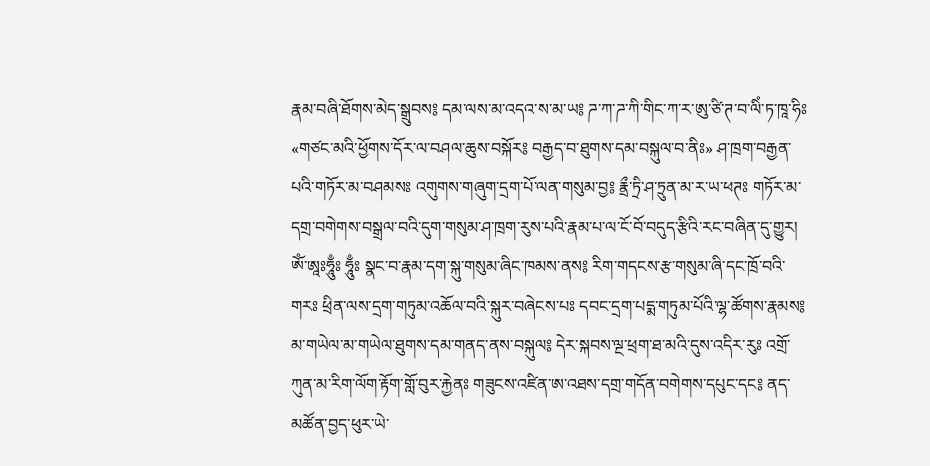རྣམ་བཞི་ཐོགས་མེད་སྒྲུབས༔ དམ་ལས་མ་འདའ་ས་མ་ཡ༔ ཌ་ཀ་ཌ་ཀི་གིང་ཀ་ར་ཨུ་ཙི་ཊ་བ་ལིཾ་ཏ་ཁཱ་ཧིཿ «གཙང་མའི་ཕྱོགས་དོར་ལ་བཤལ་ཆུས་བསྐོར༔ བརྒྱད་བ་ཐུགས་དམ་བསྐུལ་བ་ནིཿ» ཤ་ཁྲག་བརྒྱན་པའི་གཏོར་མ་བཤམསཿ འགུགས་གཞུག་དྲག་པོ་ལན་གསུམ་བྱ༔ རྣྲྀ་ཏྲི་ཤ་ཏྲུན་མ་ར་ཡ་ཕཊཿ གཏོར་མ་དགྲ་བགེགས་བསྒྲལ་བའི་དུག་གསུམ་ཤ་ཁྲག་རུས་པའི་རྣམ་པ་ལ་ངོ་བོ་བདུད་རྩིའི་རང་བཞིན་དུ་གྱུར། ཨོཾ་ཨཱཿཧཱུྃཿ ཧཱུྃཿ སྣང་བ་རྣམ་དག་སྐུ་གསུམ་ཞིང་ཁམས་ནས༔ རིག་གདངས་རྩ་གསུམ་ཞི་དང་ཁྲོ་བའི་གརཿ ཕྲིན་ལས་དྲག་གཏུམ་འཆོལ་བའི་སྐུར་བཞེངས་པཿ དབང་དྲག་པདྨ་གཏུམ་པོའི་ལྷ་ཚོགས་རྣམས༔ མ་གཡེལ་མ་གཡེལ་ཐུགས་དམ་གནད་ནས་བསྐུལ༔ དེར་སྐབས་ལྔ་ཕྲག་ཐ་མའི་དུས་འདིར་རུཿ འགྲོ་ཀུན་མ་རིག་ལོག་རྟོག་གློ་བུར་རྐྱེནཿ གཟུངས་འཛིན་ཨ་འཐས་དགྲ་གདོན་བགེགས་དཔུང་དང༔ ནད་མཚོན་བྱད་ཕུར་ཡེ་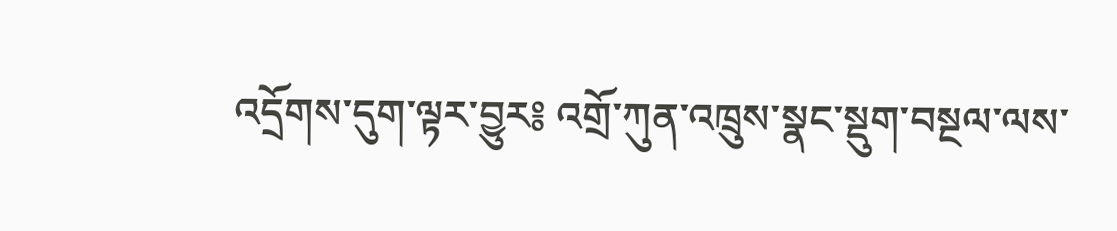འདྲོགས་དུག་ལྟར་བྱུར༔ འགྲོ་ཀུན་འཁྲུས་སྣང་སྡུག་བསྔལ་ལས་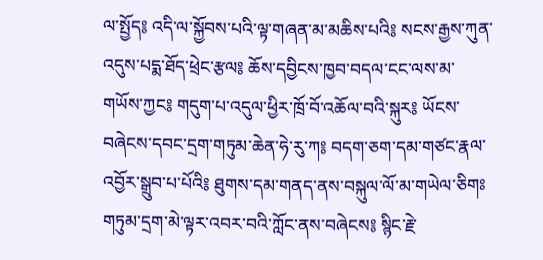ལ་སྤྱོད༔ འདི་ལ་སྐྱོབས་པའི་ལྟ་གཞན་མ་མཆིས་པའི༔ སངས་རྒྱས་ཀུན་འདུས་པདྨ་ཐོད་ཕྲེང་རྩལ༔ ཆོས་དབྱིངས་ཁྱབ་བདལ་ངང་ལས་མ་གཡོས་ཀྱང༔ གདུག་པ་འདུལ་ཕྱིར་ཁྲོ་བོ་འཆོལ་བའི་སྐུར༔ ཡོངས་བཞེངས་དབང་དྲག་གཏུམ་ཆེན་ཧེ་རུ་ཀ༔ བདག་ཅག་དམ་གཙང་རྣལ་འབྱོར་སྒྲུབ་པ་པོའི༔ ཐུགས་དམ་གནད་ནས་བསྐུལ་ལོ་མ་གཡེལ་ཅིགཿ གཏུམ་དྲག་མེ་ལྟར་འབར་བའི་ཀློང་ནས་བཞེངས༔ སྙིང་རྗེ་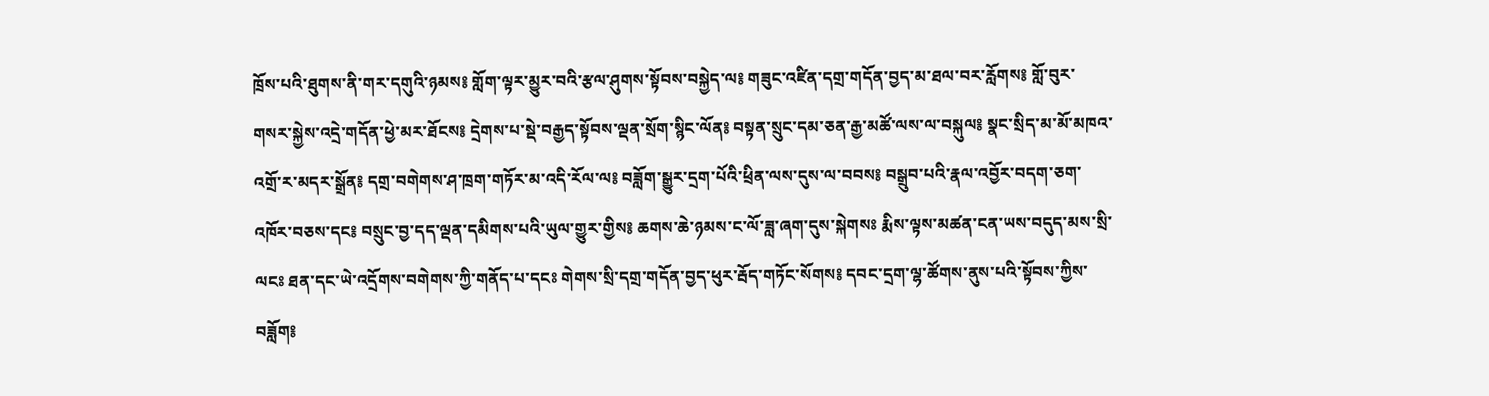ཁྲོས་པའི་ཐུགས་ནི་གར་དགུའི་ཉམས༔ གློག་ལྟར་མྱུར་བའི་རྩལ་ཤུགས་སྟོབས་བསྐྱེད་ལ༔ གཟུང་འཛིན་དགྲ་གདོན་བྱད་མ་ཐལ་བར་རློགས༔ གློ་བུར་གསར་སྐྱེས་འདྲེ་གདོན་ཕྱེ་མར་ཐོངས༔ དྲེགས་པ་སྡེ་བརྒྱད་སྟོབས་ལྡན་སྲོག་སྙིང་ལོན༔ བསྟན་སྲུང་དམ་ཅན་རྒྱ་མཚོ་ལས་ལ་བསྐུལ༔ སྣང་སྲིད་མ་མོ་མཁའ་འགྲོ་ར་མདར་སྒྲོན༔ དགྲ་བགེགས་ཤ་ཁྲག་གཏོར་མ་འདི་རོལ་ལ༔ བཟློག་སྒྱུར་དྲག་པོའི་ཕྲིན་ལས་དུས་ལ་བབས༔ བསྒྲུབ་པའི་རྣལ་འབྱོར་བདག་ཅག་འཁོར་བཅས་དང༔ བསྲུང་བྱ་དད་ལྡན་དམིགས་པའི་ཡུལ་གྱུར་གྱིས༔ ཆགས་ཆེ་ཉམས་ང་ལོ་ཟླ་ཞག་དུས་སྐེགསཿ རྨིས་ལྟས་མཚན་ངན་ཡས་བདུད་མས་སྲི་ལངཿ ཐན་དང་ཡེ་འདྲོགས་བགེགས་ཀྱི་གནོད་པ་དངཿ གེགས་སྲི་དགྲ་གདོན་བྱད་ཕུར་རྦོད་གཏོང་སོགས༔ དབང་དྲག་ལྷ་ཚོགས་ནུས་པའི་སྟོབས་ཀྱིས་བཟློག༔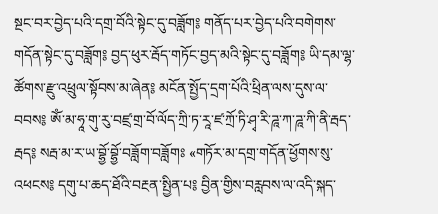སྔང་བར་བྱེད་པའི་དགྲ་བོའི་སྟེང་དུ་བཟློག༔ གནོད་པར་བྱེད་པའི་བགེགས་གདོན་སྟེང་དུ་བཟློག༔ བྱད་ཕུར་རྦོད་གཏོང་བྱད་མའི་སྟེང་དུ་བཟློག༔ ཡི་དམ་ལྷ་ཚོགས་རྫུ་འཕྲུལ་སྟོབས་མ་ཞེན༔ མངོན་སྤྱོད་དྲག་པོའི་ཕྲིན་ལས་དུས་ལ་བབས༔ ཨོཾ་མ་ཧཱ་གུ་རུ་བཛྲ་གྲ་བོ་ལོད་ཀྲི་ཏ་རཱ་ཛ་ཀྲོ་ཏི་ཤྭ་རི་ཌཱ་ཀ་ཌཱ་ཀི་ནི་རྦད་རྦད༔ སརྦ་མ་ར་ཡ་བྷྱོ་བྷྱོ་བཟློག་བཟློགཿ «གཏོར་མ་དགྲ་གདོན་ཕྱོགས་སུ་འཕངས༔ དགུ་པ་ཆད་ཐོའི་བརྔན་སྤྱིན་པ༔ བྱིན་གྱིས་བརླབས་ལ་འདི་སྐད་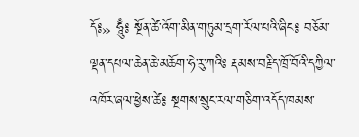དོ༔» ཧཱུྃ༔ སྔོན་ཚེ་འོག་མིན་གཏུམ་དྲག་རོལ་པའི་ཞིང༔ བཅོམ་ལྡན་དཔལ་ཆེན་ཆེ་མཆོག་ཧེ་རུ་ཀའིཿ རྡམས་བརྗིད་ཁྲོ་བོའི་དཀྱིལ་འཁོར་ཞལ་ཕྱེས་ཚེ༔ སྔགས་སྲུང་རལ་གཅིག་འདོད་ཁམས་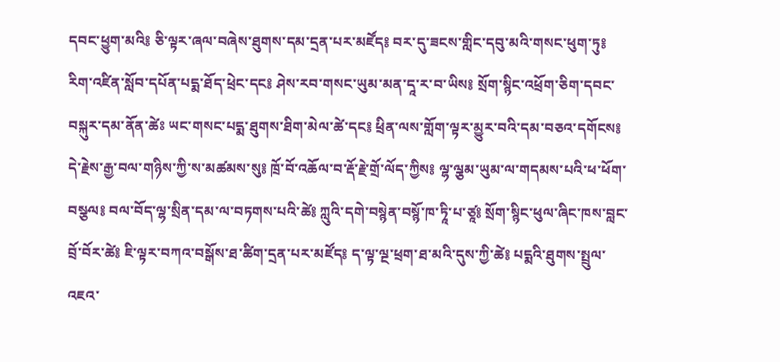དབང་ཕྱུག་མའི༔ ཅི་ལྟར་ཞལ་བཞེས་ཐུགས་དམ་དྲན་པར་མཛོད༔ བར་དུ་ཟངས་གླིང་དབུ་མའི་གསང་ཕུག་ཏུ༔ རིག་འཛིན་སློབ་དཔོན་པདྨ་ཐོད་ཕྲེང་དང༔ ཤེས་རབ་གསང་ཡུམ་མན་དཱ་ར་བ་ཡིས༔ སྲོག་སྙིང་འཕྲོག་ཅིག་དབང་བསྐུར་དམ་ནོན་ཚེཿ ཡང་གསང་པདྨ་ཐུགས་ཐིག་མེལ་ཚེ་དང༔ ཕྲིན་ལས་གློག་ལྟར་མྱུར་བའི་དམ་བཅའ་དགོངས༔ དེ་རྗེས་རྒྱ་བལ་གཉིས་ཀྱི་ས་མཚམས་སུ༔ ཁྲོ་བོ་འཆོལ་བ་རྡོ་རྗེ་གྲོ་ལོད་ཀྱིས༔ ལྷ་ལྕམ་ཡུམ་ལ་གདམས་པའི་ཕ་ཕོག་བསྩལ༔ བལ་བོད་ལྷ་སྲིན་དམ་ལ་བཏགས་པའི་ཚེ༔ ཀླུའི་དགེ་བསྙེན་བསྙོ་ཁ་ཏཱི་པ་ཙཱ༔ སྲོག་སྙིང་ཕུལ་ཞིང་ཁས་བླང་བྲོ་བོར་ཚེ༔ ཇི་ལྟར་བཀའ་བསྒོས་ཐ་ཚིག་དྲན་པར་མཛོད༔ ད་ལྟ་ལྔ་ཕྲག་ཐ་མའི་དུས་ཀྱི་ཚེ༔ པདྨའི་ཐུགས་སྤྲུལ་འཇའ་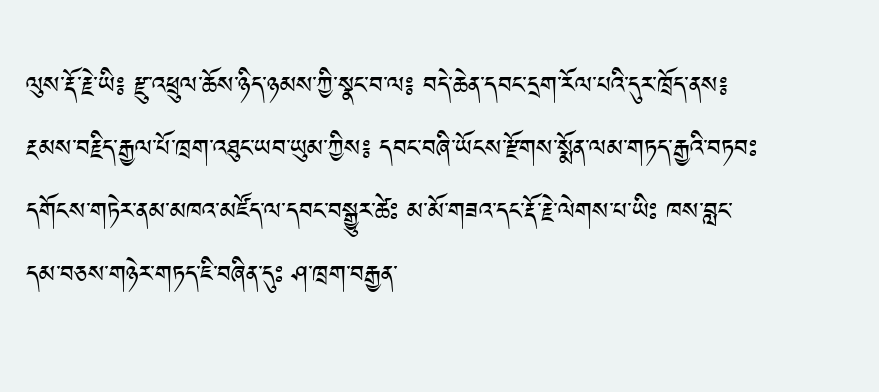ལུས་རྡོ་རྗེ་ཡི༔ རྫུ་འཕྲུལ་ཆོས་ཉིད་ཉམས་ཀྱི་སྣང་བ་ལ༔ བདེ་ཆེན་དབང་དྲག་རོལ་པའི་དུར་ཁྲོད་ནས༔ རྔམས་བརྗིད་རྒྱལ་པོ་ཁྲག་འཐུང་ཡབ་ཡུམ་ཀྱིས༔ དབང་བཞི་ཡོངས་རྫོགས་སྨོན་ལམ་གཏད་རྒྱའི་བཏབཿ དགོངས་གཏེར་ནམ་མཁའ་མཛོད་ལ་དབང་བསྒྱུར་ཚེཿ མ་མོ་གཟའ་དང་རྡོ་རྗེ་ལེགས་པ་ཡིཿ ཁས་བླང་དམ་བཅས་གཉེར་གཏད་ཇི་བཞིན་དུཿ ཤ་ཁྲག་བརྒྱན་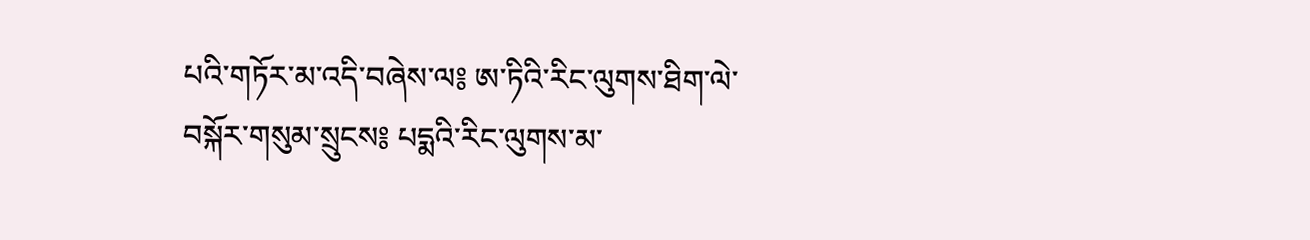པའི་གཏོར་མ་འདི་བཞེས་ལ༔ ཨ་ཏིའི་རིང་ལུགས་ཐིག་ལེ་བསྐོར་གསུམ་སྲུངས༔ པདྨའི་རིང་ལུགས་མ་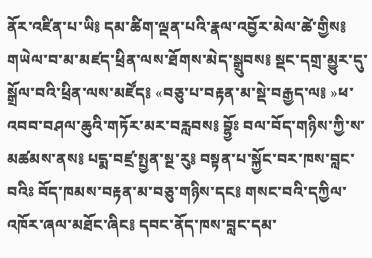ནོར་འཛིན་པ་ཡི༔ དམ་ཚིག་ལྡན་པའི་རྣལ་འབྱོར་མེལ་ཚེ་གྱིས༔ གཡེལ་བ་མ་མཛད་ཕྲིན་ལས་ཐོགས་མེད་སྒྲུབས༔ སྡང་དགྲ་མྱུར་དུ་སྒྲོལ་བའི་ཕྲིན་ལས་མཛོད༔ «བཅུ་པ་བརྟན་མ་སྡེ་བརྒྱད་ལ༔ »ཕ་འབབ་བཤལ་ཆུའི་གཏོར་མར་བརླབས༔ བྷྱོཿ བལ་བོད་གཉིས་ཀྱི་ས་མཚམས་ནས༔ པདྨ་བཛྲ་སྤྱན་སྔ་རུ༔ བསྟན་པ་སྐྱོང་བར་ཁས་བླང་བའིཿ བོད་ཁམས་བརྟན་མ་བཅུ་གཉིས་དང༔ གསང་བའི་དཀྱིལ་འཁོར་ཞལ་མཐོང་ཞིང༔ དབང་ནོད་ཁས་བླང་དམ་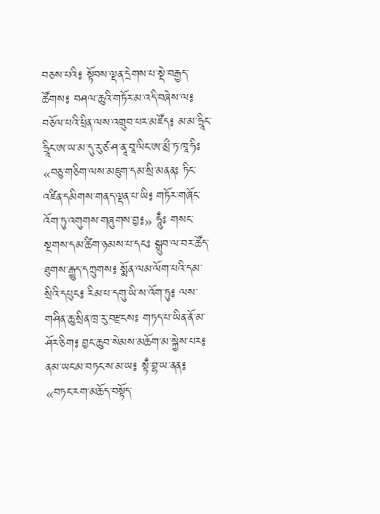བཅས་པའི༔ སྟོབས་ལྡན་དྲེགས་པ་སྡེ་བརྒྱད་ཚོགས༔ བཤལ་ཆུའི་གཏོར་མ་འདི་བཞེས་ལ༔ བཅོལ་པའི་ཕྲིན་ལས་འགྲུབ་པར་མཛོད༔ མ་མ་ཧྲཱིང་ཧྲཱིང་ཨ་ཡ་མ་དུ་རུ་ཙ་ཤ་ནཱ་བཱ་ལིང་ཨ་མྲྀ་ཏ་ཁཱ་ཧིཿ «བཅུ་གཅིག་ལས་མཇུག་དམ་སྲི་མནནཿ ཏིང་འཛིན་དམིགས་གནད་ལྡན་པ་ཡི༔ གཏོར་གཞོང་འོག་ཏུ་འགུགས་གཞུགས་བྱ༔» ཧཱུྃཿ གསང་སྔགས་དམ་ཚིག་ཉམས་པ་དངཿ སྒྲུབ་ལ་བར་ཚོད་ཐུགས་རྒྱུད་དཀྲུགས༔ སྨོན་ལམ་ལོག་པའི་དམ་སྲིའི་དཔུང༔ རིམ་པ་དགུ་ཡི་ས་འོག་ཏུ༔ ལས་གཤིན་ཆུ་སྲིན་ཁྲ་རུ་བརྫངསཿ གཏད་པ་ཡིན་ནོ་མ་ཤོར་ཅིག༔ བྱང་ཆུབ་སེམས་མཆོག་མ་སྐྱེས་པར༔ ནམ་ཡང་མ་བཏང་ས་མ་ཡ༔ སྟྃ་བྷ་ཡ་ནན༔ «བཏང་རག་མཆོད་བསྟོད་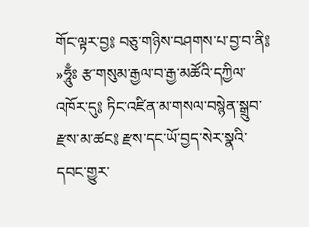གོང་ལྟར་བྱ༔ བཅུ་གཉིས་བཤགས་པ་བྱ་བ་ནི༔ »ཧཱུྃཿ རྩ་གསུམ་རྒྱལ་བ་རྒྱ་མཚོའི་དཀྱིལ་འཁོར་དུ༔ ཏིང་འཛིན་མ་གསལ་བསྙེན་སྒྲུབ་རྫས་མ་ཚང༔ རྫས་དང་ཡོ་བྱད་སེར་སྣའི་དབང་གྱུར་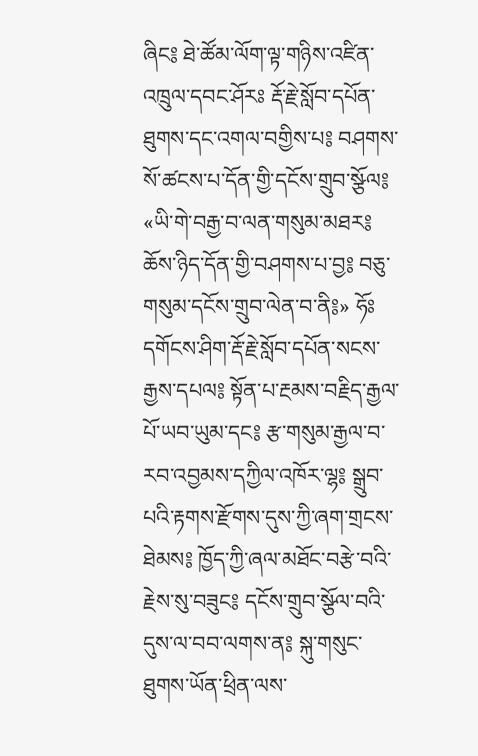ཞིང༔ ཐེ་ཚོམ་ལོག་ལྟ་གཉིས་འཛིན་འཁྲུལ་དབང་ཤོརཿ རྡོ་རྗེ་སློབ་དཔོན་ཐུགས་དང་འགལ་བགྱིས་པ༔ བཤགས་སོ་ཚངས་པ་དོན་གྱི་དངོས་གྲུབ་སྩོལ༔ «ཡི་གེ་བརྒྱ་བ་ལན་གསུམ་མཐར༔ ཆོས་ཉིད་དོན་གྱི་བཤགས་པ་བྱ༔ བཅུ་གསུམ་དངོས་གྲུབ་ལེན་བ་ནི༔» ཧོཿ དགོངས་ཤིག་རྡོ་རྗེ་སློབ་དཔོན་སངས་རྒྱས་དཔལ༔ སྟོན་པ་རྔམས་བརྗིད་རྒྱལ་པོ་ཡབ་ཡུམ་དང༔ རྩ་གསུམ་རྒྱལ་བ་རབ་འབྱམས་དཀྱིལ་འཁོར་ལྷ༔ སྒྲུབ་པའི་རྟགས་རྫོགས་དུས་ཀྱི་ཞག་གྲངས་ཐེམས༔ ཁྱོད་ཀྱི་ཞལ་མཐོང་བརྩེ་བའི་རྗེས་སུ་བཟུང༔ དངོས་གྲུབ་སྩོལ་བའི་དུས་ལ་བབ་ལགས་ན༔ སྐུ་གསུང་ཐུགས་ཡོན་ཕྲིན་ལས་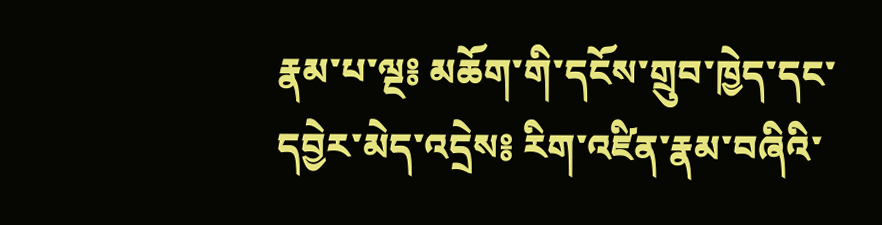རྣམ་པ་ལྔ༔ མཆོག་གི་དངོས་གྲུབ་ཁྱེད་དང་དབྱེར་མེད་འདྲེས༔ རིག་འཛིན་རྣམ་བཞིའི་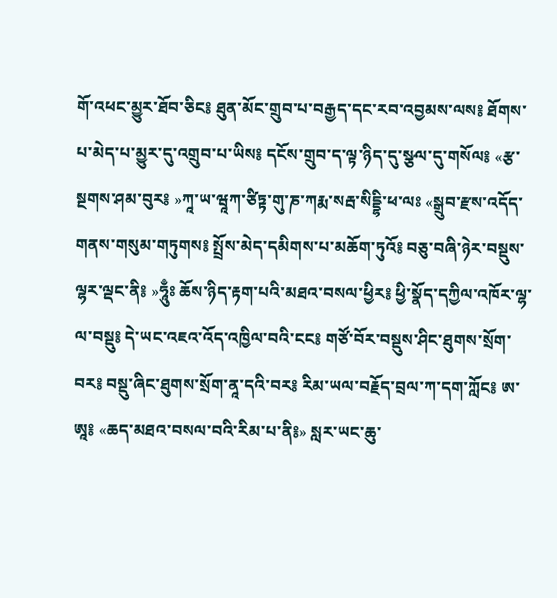གོ་འཕང་མྱུར་ཐོབ་ཅིང༔ ཐུན་མོང་གྲུབ་པ་བརྒྱད་དང་རབ་འབྱམས་ལས༔ ཐོགས་པ་མེད་པ་མྱུར་དུ་འགྲུབ་པ་ཡིས༔ དངོས་གྲུབ་ད་ལྟ་ཉིད་དུ་སྩལ་དུ་གསོལ༔ «རྩ་སྔགས་ཤམ་བུར༔ »ཀཱ་ཡ་ཝཱཀ་ཙིཏྟ་གུ་ཎ་ཀརྨ་སརྦ་སིདྡྷི་ཕ་ལཿ «སྒྲུབ་རྫས་འདོད་གནས་གསུམ་གཏུགས༔ སྤྲོས་མེད་དམིགས་པ་མཆོག་ཏུའོ༔ བཅུ་བཞི་ཉེར་བསྡུས་ལྷར་ལྡང་ནི༔ »ཧཱུྃཿ ཆོས་ཉིད་རྟག་པའི་མཐའ་བསལ་ཕྱིར༔ ཕྱི་སྣོད་དཀྱིལ་འཁོར་ལྷ་ལ་བསྡུ༔ དེ་ཡང་འཇའ་འོད་འཁྱིལ་བའི་ངང༔ གཙོ་བོར་བསྡུས་ཤིང་ཐུགས་སྲོག་བར༔ བསྡུ་ཞིང་ཐུགས་སྲོག་ནཱ་དའི་བར༔ རིམ་ཡལ་བརྗོད་བྲལ་ཀ་དག་ཀློང༔ ཨ་ཨཱ༔ «ཆད་མཐའ་བསལ་བའི་རིམ་པ་ནི༔» སླར་ཡང་ཆུ་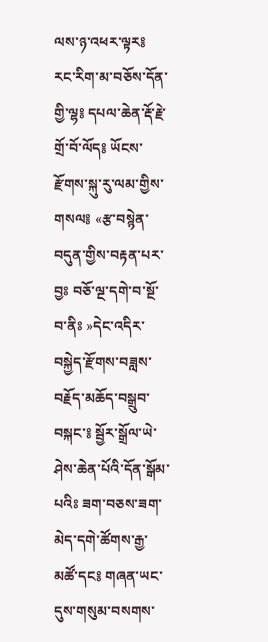ལས་ཉ་འཕར་ལྟར༔ རང་རིག་མ་བཅོས་དོན་གྱི་ལྷ༔ དཔལ་ཆེན་རྡོ་རྗེ་གྲོ་བོ་ལོད༔ ཡོངས་རྫོགས་སྐུ་རུ་ལམ་གྱིས་གསལ༔ «རྩ་བསྙེན་བདུན་གྱིས་བརྟན་པར་བྱཿ བཅོ་ལྔ་དགེ་བ་སྔོ་བ་ནིཿ »དེང་འདིར་བསྐྱེད་རྫོགས་བཟླས་བརྗོད་མཆོད་བསྒྲུབ་བསྐང་༔ སྦྱོར་སྒྲོལ་ཡེ་ཤེས་ཆེན་པོའི་དོན་སྒོམ་པའིཿ ཟག་བཅས་ཟག་མེད་དགེ་ཚོགས་རྒྱ་མཚོ་དང༔ གཞན་ཡང་དུས་གསུམ་བསགས་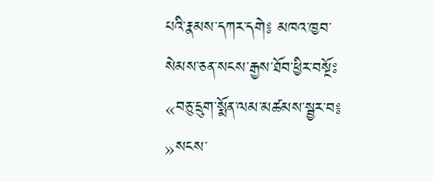པའི་རྣམས་དཀར་དགེ༔ མཁའ་ཁྱབ་སེམས་ཅན་སངས་རྒྱས་ཐོབ་ཕྱིར་བསྔོཿ «བཅུ་དྲུག་སྨོན་ལམ་མཚམས་སྦྱར་བ༔ »སངས་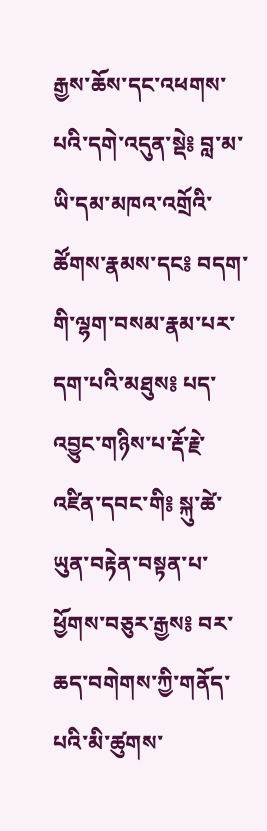རྒྱས་ཆོས་དང་འཕགས་པའི་དགེ་འདུན་སྡེ༔ བླ་མ་ཡི་དམ་མཁའ་འགྲོའི་ཚོགས་རྣམས་དང༔ བདག་གི་ལྷག་བསམ་རྣམ་པར་དག་པའི་མཐུས༔ པད་འབྱུང་གཉིས་པ་རྡོ་རྗེ་འཛིན་དབང་གི༔ སྐུ་ཚེ་ཡུན་བརྟེན་བསྟན་པ་ཕྱོགས་བཅུར་རྒྱས༔ བར་ཆད་བགེགས་ཀྱི་གནོད་པའི་མི་ཚུགས་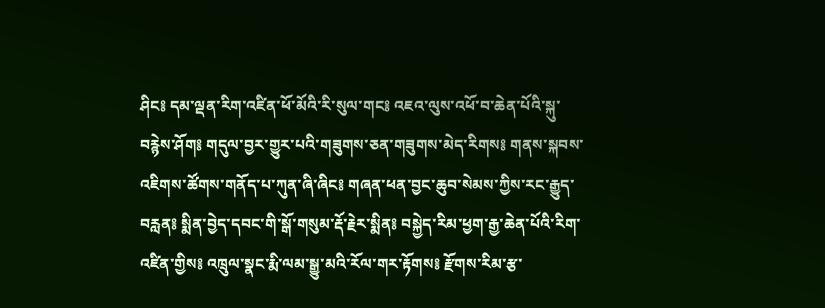ཤིང༔ དམ་ལྡན་རིག་འཛིན་ཕོ་མོའི་རི་སུལ་གང༔ འཇའ་ལུས་འཕོ་བ་ཆེན་པོའི་སྐུ་བརྙེས་ཤོག༔ གདུལ་བྱར་གྱུར་པའི་གཟུགས་ཅན་གཟུགས་མེད་རིགས༔ གནས་སྐབས་འཇིགས་ཚོགས་གནོད་པ་ཀུན་ཞི་ཞིང༔ གཞན་ཕན་བྱང་ཆུབ་སེམས་ཀྱིས་རང་རྒྱུད་བརླན༔ སྨིན་བྱེད་དབང་གི་སྒོ་གསུམ་རྡོ་རྗེར་སྨིན༔ བསྐྱེད་རིམ་ཕྱག་རྒྱ་ཆེན་པོའི་རིག་འཛིན་གྱིས༔ འཁྲུལ་སྣང་རྨི་ལམ་སྒྱུ་མའི་རོལ་གར་རྟོགས༔ རྫོགས་རིམ་རྩ་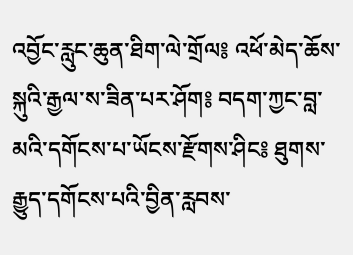འབྱོང་རླུང་ཆུན་ཐིག་ལེ་གྲོལ༔ འཕོ་མེད་ཆོས་སྐུའི་རྒྱལ་ས་ཟིན་པར་ཤོག༔ བདག་ཀྱང་བླ་མའི་དགོངས་པ་ཡོངས་རྫོགས་ཤིང༔ ཐུགས་རྒྱུད་དགོངས་པའི་བྱིན་རླབས་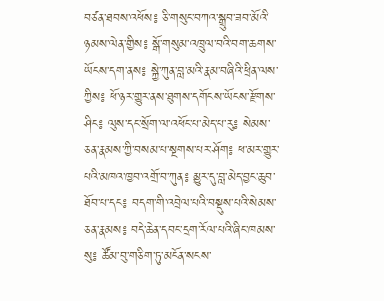བཙན་ཐབས་འཕོས༔ ཅི་གསུང་བཀའ་སྒྲུབ་ཟབ་མོའི་ཉམས་ལེན་གྱིས༔ སྒོ་གསུམ་འཁྲུལ་བའི་བག་ཆགས་ཡོངས་དག་ནས༔ སྐྱེ་ཀུན་བླ་མའི་རྣམ་བཞིའི་ཕྲིན་ལས་ཀྱིས༔ ཕོ་ཉར་གྱུར་ནས་ཐུགས་དགོངས་ཡོངས་རྫོགས་ཤིང༔ ལུས་དང་སྲོག་ལ་འཕོང་པ་མེད་པ་རུ༔ སེམས་ཅན་རྣམས་ཀྱི་བསམ་པ་སྔགས་པར་ཤོག༔ ཕ་མར་གྱུར་པའི་མཁའ་ཁྱབ་འགྲོ་བ་ཀུན༔ མྱུར་དུ་བླ་མེད་བྱང་ཆུབ་ཐོབ་པ་དང༔ བདག་གི་འབྲེལ་པའི་བསྡུས་པའི་སེམས་ཅན་རྣམས༔ བདེ་ཆེན་དབང་དྲག་རོལ་པའི་ཞིང་ཁམས་སུ༔ ཚོམ་བུ་གཅིག་ཏུ་མངོན་སངས་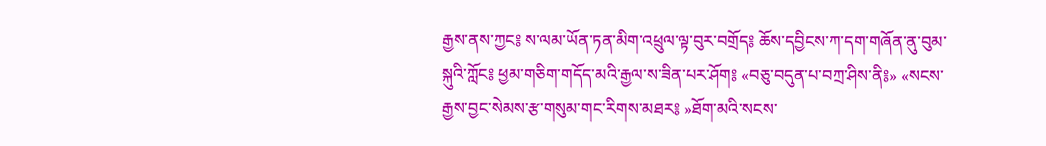རྒྱས་ནས་ཀྱང༔ ས་ལམ་ཡོན་ཏན་མིག་འཕྲུལ་ལྟ་བུར་བགྲོད༔ ཆོས་དབྱིངས་ཀ་དག་གཞོན་ནུ་བུམ་སྐུའི་ཀློང༔ ཕྱམ་གཅིག་གདོད་མའི་རྒྱལ་ས་ཟིན་པར་ཤོག༔ «བཅུ་བདུན་པ་བཀྲ་ཤིས་ནི༔» «སངས་རྒྱས་བྱང་སེམས་རྩ་གསུམ་གང་རིགས་མཐར༔ »ཐོག་མའི་སངས་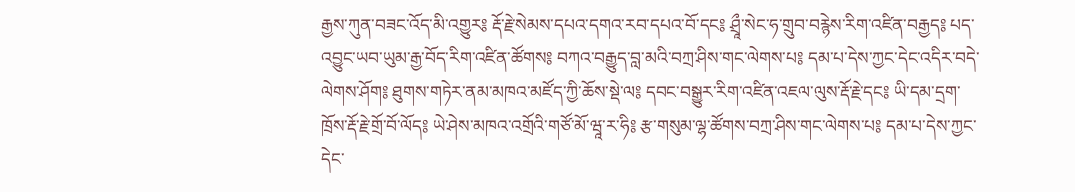རྒྱས་ཀུན་བཟང་འོད་མི་འགྱུར༔ རྡོ་རྗེ་སེམས་དཔའ་དགའ་རབ་དཔའ་བོ་དང༔ ཤྲཱྀ་སེང་ཧ་གྲུབ་བརྙེས་རིག་འཛིན་བརྒྱད༔ པད་འབྱུང་ཡབ་ཡུམ་རྒྱ་བོད་རིག་འཛིན་ཚོགས༔ བཀའ་བརྒྱུད་བླ་མའི་བཀྲ་ཤིས་གང་ལེགས་པ༔ དམ་པ་དེས་ཀྱང་དེང་འདིར་བདེ་ལེགས་ཤོག༔ ཐུགས་གཏེར་ནམ་མཁའ་མཛོད་ཀྱི་ཆོས་སྡེ་ལ༔ དབང་བསྒྱུར་རིག་འཛིན་འཇལ་ལུས་རྡོ་རྗེ་དང༔ ཡི་དམ་དྲག་ཁྲོས་རྡོ་རྗེ་གྲོ་བོ་ལོད༔ ཡེ་ཤེས་མཁའ་འགྲོའི་གཙོ་མོ་ཝཱ་ར་ཧི༔ རྩ་གསུམ་ལྷ་ཚོགས་བཀྲ་ཤིས་གང་ལེགས་པ༔ དམ་པ་དེས་ཀྱང་དེང་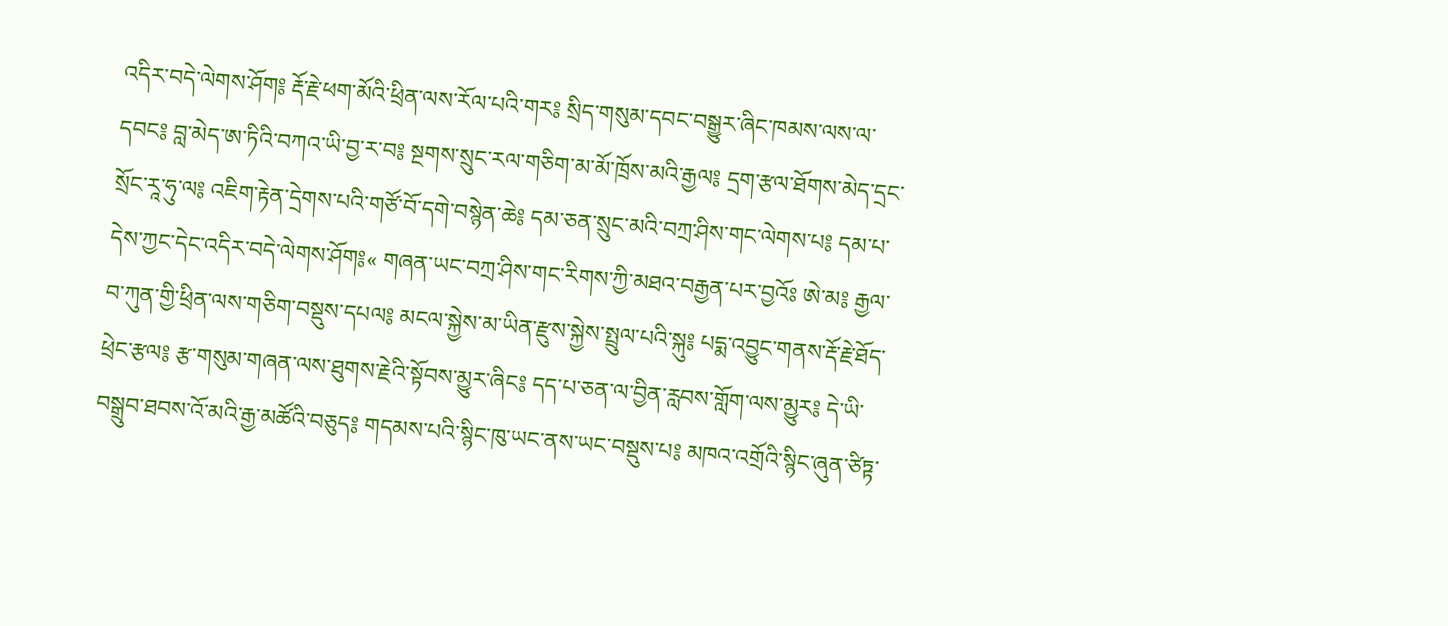འདིར་བདེ་ལེགས་ཤོག༔ རྡོ་རྗེ་ཕག་མོའི་ཕྲིན་ལས་རོལ་པའི་གར༔ སྲིད་གསུམ་དབང་བསྒྱུར་ཞིང་ཁམས་ལས་ལ་དབང༔ བླ་མེད་ཨ་ཏིའི་བཀའ་ཡི་བྱ་ར་བ༔ སྔགས་སྲུང་རལ་གཅིག་མ་མོ་ཁྲོས་མའི་རྒྱལ༔ དྲག་རྩལ་ཐོགས་མེད་དྲང་སྲོང་རཱ་ཧུ་ལ༔ འཇིག་རྟེན་དྲེགས་པའི་གཙོ་བོ་དགེ་བསྙེན་ཆེ༔ དམ་ཅན་སྲུང་མའི་བཀྲ་ཤིས་གང་ལེགས་པ༔ དམ་པ་དེས་ཀྱང་དེང་འདིར་བདེ་ལེགས་ཤོག༔« གཞན་ཡང་བཀྲ་ཤིས་གང་རིགས་ཀྱི་མཐའ་བརྒྱན་པར་བྱའོཿ ཨེ་མ༔ རྒྱལ་བ་ཀུན་གྱི་ཕྲིན་ལས་གཅིག་བསྡུས་དཔལ༔ མངལ་སྐྱེས་མ་ཡིན་རྫུས་སྐྱེས་སྤྲུལ་པའི་སྐུ༔ པདྨ་འབྱུང་གནས་རྡོ་རྗེ་ཐོད་ཕྲེང་རྩལ༔ རྩ་གསུམ་གཞན་ལས་ཐུགས་རྗེའི་སྟོབས་མྱུར་ཞིང༔ དད་པ་ཅན་ལ་བྱིན་རླབས་གློག་ལས་མྱུར༔ དེ་ཡི་བསྒྲུབ་ཐབས་འོ་མའི་རྒྱ་མཚོའི་བཅུད༔ གདམས་པའི་སྙིང་ཁུ་ཡང་ནས་ཡང་བསྡུས་པ༔ མཁའ་འགྲོའི་སྙིང་ཞུན་ཙིཏྟ་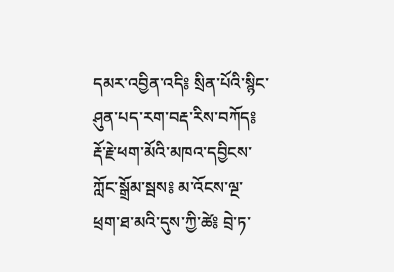དམར་འབྱིན་འདི༔ སྲིན་པོའི་སྙིང་ཤུན་པད་རག་བརྡ་རིས་བཀོད༔ རྡོ་རྗེ་ཕག་མོའི་མཁའ་དབྱིངས་ཀློང་སྒྲོམ་སྦས༔ མ་འོངས་ལྔ་ཕྲག་ཐ་མའི་དུས་ཀྱི་ཚེ༔ བྲེ་ཏ་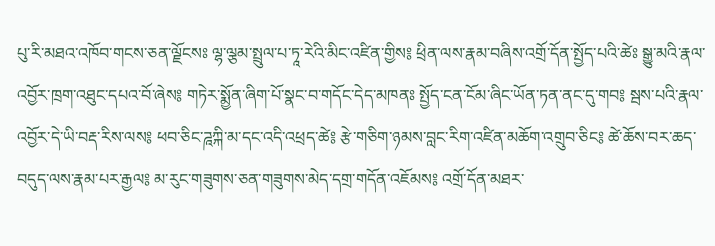པུ་རི་མཐའ་འཁོབ་གངས་ཅན་ལྗོངསཿ ལྷ་ལྕམ་སྤྲུལ་པ་ཏཱ་རེའི་མིང་འཛིན་གྱིས༔ ཕྲིན་ལས་རྣམ་བཞིས་འགྲོ་དོན་སྤྱོད་པའི་ཚེཿ སྒྱུ་མའི་རྣལ་འབྱོར་ཁྲག་འཐུང་དཔའ་བོ་ཞེས༔ གཏེར་སྨྱོན་ཞིག་པོ་སྣང་བ་གདོང་དེད་མཁནཿ སྤྱོད་ངན་ངོམ་ཞིང་ཡོན་ཏན་ནང་དུ་གབ༔ སྦས་པའི་རྣལ་འབྱོར་དེ་ཡི་བརྡ་རིས་ལས༔ ཕབ་ཅིང་ཌཱཀྐི་མ་དང་འདི་འཕྲད་ཚེ༔ རྩེ་གཅིག་ཉམས་བླང་རིག་འཛིན་མཆོག་འགྲུབ་ཅིང༔ ཚེ་ཆོས་བར་ཆད་བདུད་ལས་རྣམ་པར་རྒྱལ༔ མ་རུང་གཟུགས་ཅན་གཟུགས་མེད་དགྲ་གདོན་འཇོམས༔ འགྲོ་དོན་མཐར་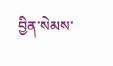བྱིན་སེམས་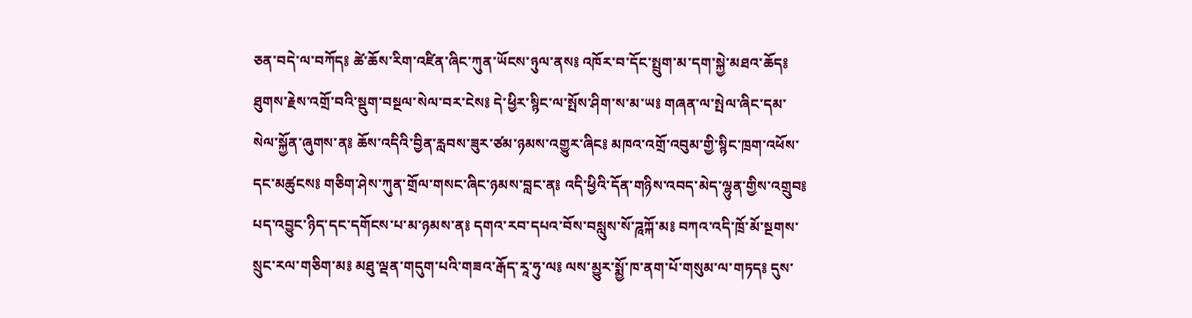ཅན་བདེ་ལ་བཀོད༔ ཚེ་ཆོས་རིག་འཛིན་ཞིང་ཀུན་ཡོངས་ཉུལ་ནས༔ འཁོར་བ་དོང་སྤྲུག་མ་དག་སྐྱེ་མཐའ་ཆོད༔ ཐུགས་རྗེས་འགྲོ་བའི་སྡུག་བསྔལ་སེལ་བར་ངེས༔ དེ་ཕྱིར་སྙིང་ལ་སྤོས་ཤིག་ས་མ་ཡ༔ གཞན་ལ་སྤེལ་ཞིང་དམ་སེལ་སྐྱོན་ཞུགས་ན༔ ཆོས་འདིའི་བྱིན་རླབས་ཟུར་ཙམ་ཉམས་འགྱུར་ཞིང༔ མཁའ་འགྲོ་འབུམ་གྱི་སྙིང་ཁྲག་འཕོས་དང་མཚུངས༔ གཅིག་ཤེས་ཀུན་གྲོལ་གསང་ཞིང་ཉམས་བླང་ན༔ འདི་ཕྱིའི་དོན་གཉིས་འབད་མེད་ལྷུན་གྱིས་འགྲུབ༔ པད་འབྱུང་ཉིད་དང་དགོངས་པ་མ་ཉམས་ན༔ དགའ་རབ་དཔའ་བོས་བསླུས་སོ་ཌཱཀྐོ་མ༔ བཀའ་འདི་ཁྲོ་མོ་སྔགས་སྲུང་རལ་གཅིག་མ༔ མཐུ་ལྡན་གདུག་པའི་གཟའ་རྒོད་རཱ་ཧུ་ལ༔ ལས་མྱུར་སྨྱོ་ཁ་ནག་པོ་གསུམ་ལ་གཏད༔ དུས་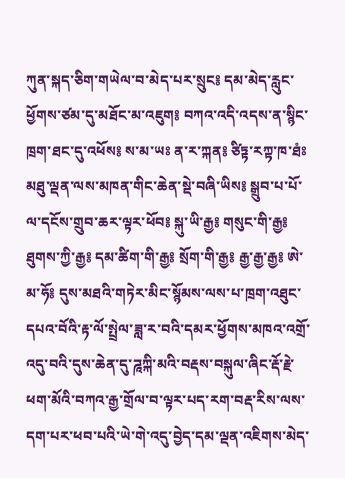ཀུན་སྐད་ཅིག་གཡེལ་བ་མེད་པར་སྲུང༔ དམ་མེད་རླུང་ཕྱོགས་ཙམ་དུ་མཐོང་མ་འཇུག༔ བཀའ་འདི་འདས་ན་སྙིང་ཁྲག་ཐང་དུ་འཕོས༔ ས་མ་ཡཿ ན་ར་ཀྐན༔ ཙིཏྟ་རཀྟ་ཁ་ཐཾཿ མཐུ་ལྡན་ལས་མཁན་གིང་ཆེན་སྡེ་བཞི་ཡིས༔ སྒྲུབ་པ་པོ་ལ་དངོས་གྲུབ་ཆར་ལྟར་ཕོབ༔ སྐུ་ཡི་རྒྱ༔ གསུང་གི་རྒྱ༔ ཐུགས་ཀྱི་རྒྱ༔ དམ་ཚིག་གི་རྒྱ༔ སྲོག་གི་རྒྱ༔ རྒྱ་རྒྱ་རྒྱ༔ ཨེ་མ་ཧོ༔ དུས་མཐའི་གཏེར་མིང་སྙོམས་ལས་པ་ཁྲག་འཐུང་དཔའ་བོའི་རྟ་ལོ་སྤྲེལ་ཟླ་ར་བའི་དམར་ཕྱོགས་མཁའ་འགྲོ་འདུ་བའི་དུས་ཆེན་དུ་ཌཱཀྐི་མའི་བརྡས་བསྐུལ་ཞིང་རྡོ་རྗེ་ཕག་མོའི་བཀའ་རྒྱ་གྲོལ་བ་ལྟར་པད་རག་བརྡ་རིས་ལས་དག་པར་ཕབ་པའི་ཡེ་གེ་འདུ་བྱེད་དམ་ལྡན་འཇིགས་མེད་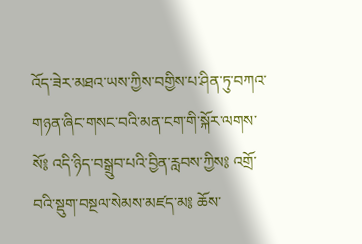འོད་ཟེར་མཐའ་ཡས་ཀྱིས་བགྱིས་པ་ཤིན་ཏུ་བཀའ་གཉན་ཞིང་གསང་བའི་མན་ངག་གི་སྐོར་ལགས་སོ༔ འདི་ཉིད་བསྒྲུབ་པའི་བྱིན་རླབས་ཀྱིས༔ འགྲོ་བའི་སྡུག་བསྔལ་སེམས་མཛད་མ༔ ཆོས་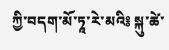ཀྱི་བདག་མོ་ཏཱ་རེ་མའི༔ སྐུ་ཚེ་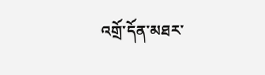འགྲོ་དོན་མཐར་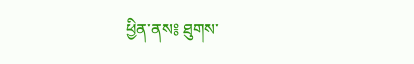ཕྱིན་ནས༔ ཐུགས་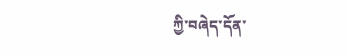ཀྱི་བཞེད་དོན་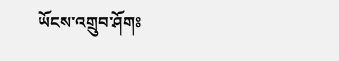ཡོངས་འགྲུབ་ཤོགཿ